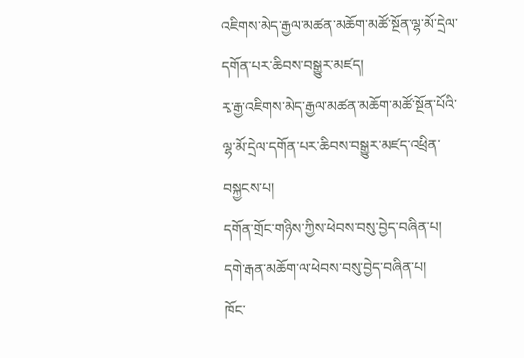འཇིགས་མེད་རྒྱལ་མཚན་མཆོག་མཚོ་སྔོན་ལྷ་མོ་དྲེལ་དགོན་པར་ཆིབས་བསྒྱུར་མཛད།
རྭ་རྒྱ་འཇིགས་མེད་རྒྱལ་མཚན་མཆོག་མཚོ་སྔོན་པོའི་ལྷ་མོ་དྲེལ་དགོན་པར་ཆིབས་བསྒྱུར་མཛད་འཕྲིན་བསྐྱངས་པ།
དགོན་གྲོང་གཉིས་ཀྱིས་ཕེབས་བསུ་བྱེད་བཞིན་པ།
དགེ་རྒན་མཆོག་ལ་ཕེབས་བསུ་བྱེད་བཞིན་པ།
ཁོང་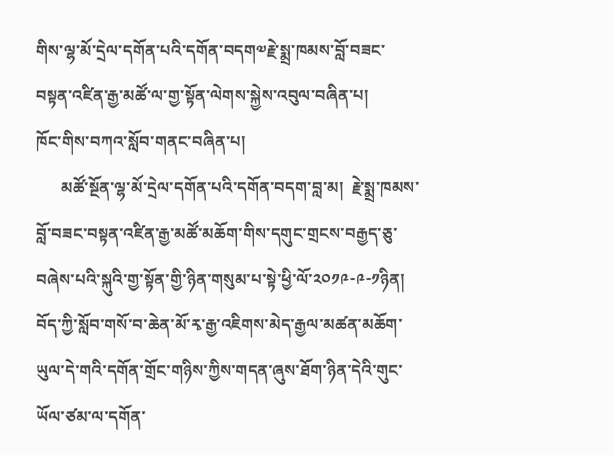གིས་ལྷ་མོ་དྲེལ་དགོན་པའི་དགོན་བདག༧རྗེ་སྨྲ་ཁམས་བློ་བཟང་བསྟན་འཛིན་རྒྱ་མཚོ་ལ་གྱ་སྟོན་ལེགས་སྐྱེས་འབུལ་བཞིན་པ།
ཁོང་གིས་བཀའ་སློབ་གནང་བཞིན་པ།
      མཚོ་སྔོན་ལྷ་མོ་དྲེལ་དགོན་པའི་དགོན་བདག་བླ་མ།  རྗེ་སྨྲ་ཁམས་བློ་བཟང་བསྟན་འཛིན་རྒྱ་མཚོ་མཆོག་གིས་དགུང་གྲངས་བརྒྱད་ཅུ་བཞེས་པའི་སྐུའི་གྱ་སྟོན་གྱི་ཉིན་གསུམ་པ་སྟེ་ཕྱི་ལོ་༢༠༡༩-༩-༡ཉིན།  བོད་ཀྱི་སློབ་གསོ་བ་ཆེན་མོ་རྭ་རྒྱ་འཇིགས་མེད་རྒྱལ་མཚན་མཆོག་ཡུལ་དེ་གའི་དགོན་གྲོང་གཉིས་ཀྱིས་གདན་ཞུས་ཐོག་ཉིན་དེའི་གུང་ཡོལ་ཙམ་ལ་དགོན་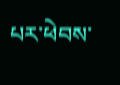པར་ཕེབས་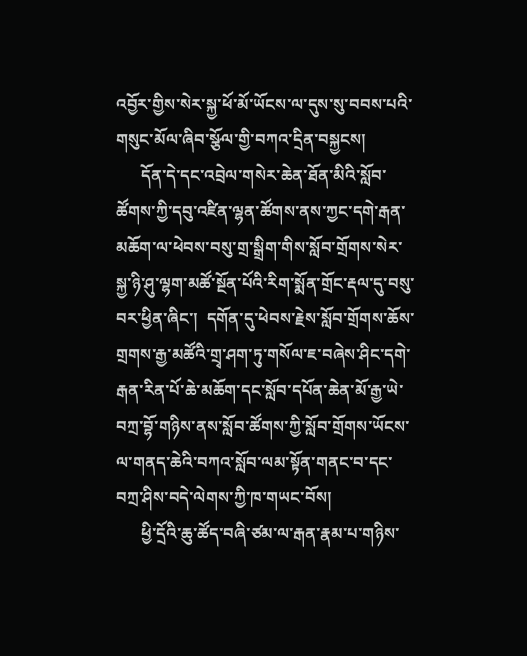འབྱོར་གྱིས་སེར་སྐྱ་ཕོ་མོ་ཡོངས་ལ་དུས་སུ་བབས་པའི་གསུང་མོལ་ཞིབ་སྩོལ་གྱི་བཀའ་དྲིན་བསྐྱངས།
      དོན་དེ་དང་འབྲེལ་གསེར་ཆེན་ཐོན་མིའི་སློབ་ཚོགས་ཀྱི་དབུ་འཛིན་ལྷན་ཚོགས་ནས་ཀྱང་དགེ་རྒན་མཆོག་ལ་ཕེབས་བསུ་གྲ་སྒྲིག་གིས་སློབ་གྲོགས་སེར་སྐྱ་ཉི་ཤུ་ལྷག་མཚོ་སྔོན་པོའི་རིག་སྨོན་གྲོང་རྡལ་དུ་བསུ་བར་ཕྱིན་ཞིང་།  དགོན་དུ་ཕེབས་རྗེས་སློབ་གྲོགས་ཆོས་གྲགས་རྒྱ་མཚོའི་གྲྭ་ཤག་ཏུ་གསོལ་ཇ་བཞེས་ཤིང་དགེ་རྒན་རིན་པོ་ཆེ་མཆོག་དང་སློབ་དཔོན་ཆེན་མོ་རྒྱ་ཡེ་བཀྲ་བྷོ་གཉིས་ནས་སློབ་ཚོགས་ཀྱི་སློབ་གྲོགས་ཡོངས་ལ་གནད་ཆེའི་བཀའ་སློབ་ལམ་སྟོན་གནང་བ་དང་བཀྲ་ཤིས་བདེ་ལེགས་ཀྱི་ཁ་གཡང་བོས།
      ཕྱི་དྲོའི་ཆུ་ཚོད་བཞི་ཙམ་ལ་རྒན་རྣམ་པ་གཉིས་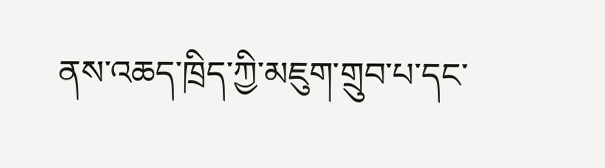ནས་འཆད་ཁྲིད་ཀྱི་མཇུག་གྲུབ་པ་དང་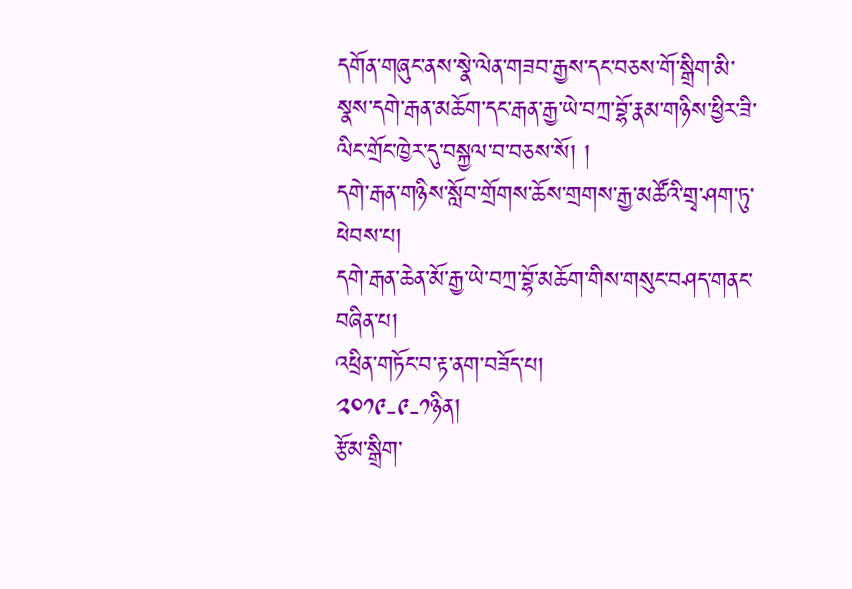དགོན་གཞུང་ནས་སྣེ་ལེན་གཟབ་རྒྱས་དང་བཅས་གོ་སྒྲིག་མི་སྣས་དགེ་རྒན་མཆོག་དང་རྒན་རྒྱ་ཡེ་བཀྲ་བྷོ་རྣམ་གཉིས་ཕྱིར་ཟི་ལིང་གྲོང་ཁྱེར་དུ་བསྐྱལ་བ་བཅས་སོ། །
དགེ་རྒན་གཉིས་སློབ་གྲོགས་ཆོས་གྲགས་རྒྱ་མཚོའི་གྲྭ་ཤག་ཏུ་ཕེབས་པ།
དགེ་རྒན་ཆེན་མོ་རྒྱ་ཡེ་བཀྲ་བྷོ་མཆོག་གིས་གསུང་བཤད་གནང་བཞིན་པ།
འཕྲིན་གཏོང་བ་རྟ་ནག་བཟོད་པ།
༢༠༡༩-༩-༡ཉིན།
རྩོམ་སྒྲིག་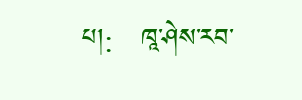པ།:   ཁཱ་ཤེས་རབ་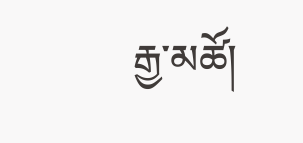རྒྱ་མཚོ།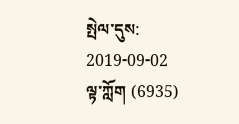སྤེལ་དུས:   2019-09-02 ལྟ་ཀློག (6935)